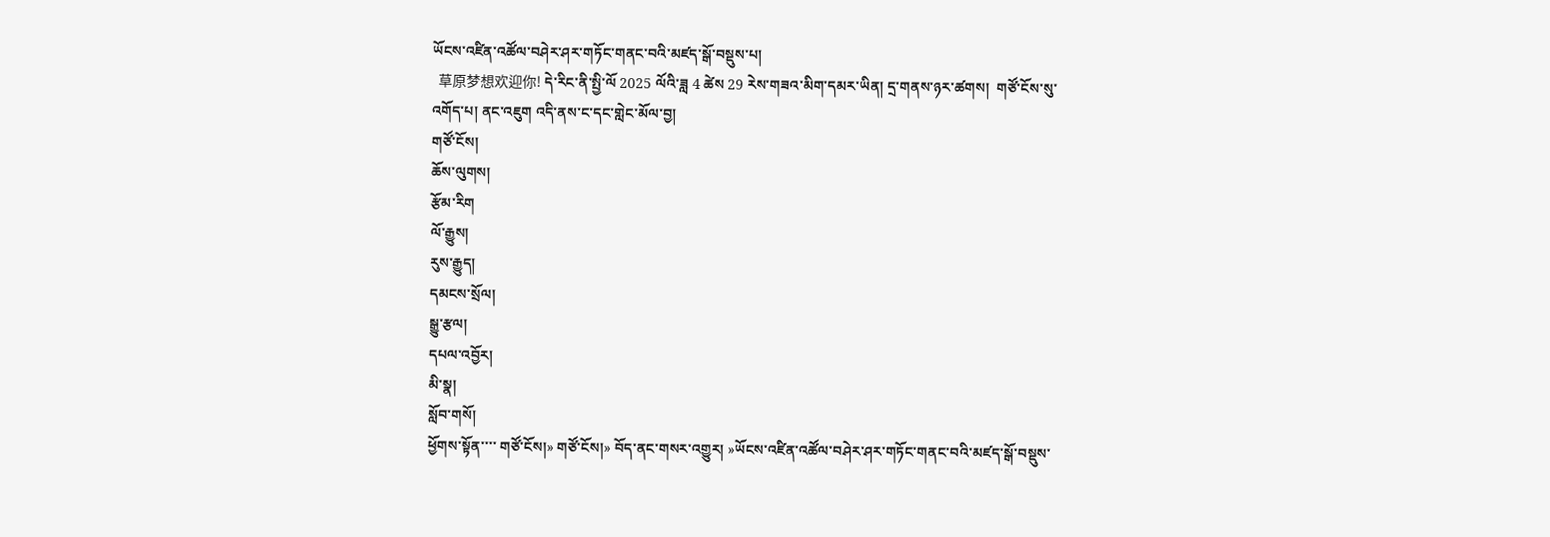ཡོངས་འཛིན་འཚོལ་བཤེར་ཤར་གཏོང་གནང་བའི་མཛད་སྒོ་བསྡུས་པ།
  草原梦想欢迎你! དེ་རིང་ནི་སྤྱི་ལོ 2025 ལོའི་ཟླ 4 ཚེས 29 རེས་གཟའ་མིག་དམར་ཡིན། དྲ་གནས་ཉར་ཚགས།  གཙོ་ངོས་སུ་འགོད་པ། ནང་འཇུག འདི་ནས་ང་དང་གླེང་མོལ་བྱ།
གཙོ་ངོས།
ཆོས་ལུགས།
རྩོམ་རིག
ལོ་རྒྱུས།
རུས་རྒྱུད།
དམངས་སྲོལ།
སྒྱུ་རྩལ།
དཔལ་འབྱོར།
མི་སྣ།
སློབ་གསོ།
ཕྱོགས་སྟོན་་་་ གཙོ་ངོས།» གཙོ་ངོས།» བོད་ནང་གསར་འགྱུར། »ཡོངས་འཛིན་འཚོལ་བཤེར་ཤར་གཏོང་གནང་བའི་མཛད་སྒོ་བསྡུས་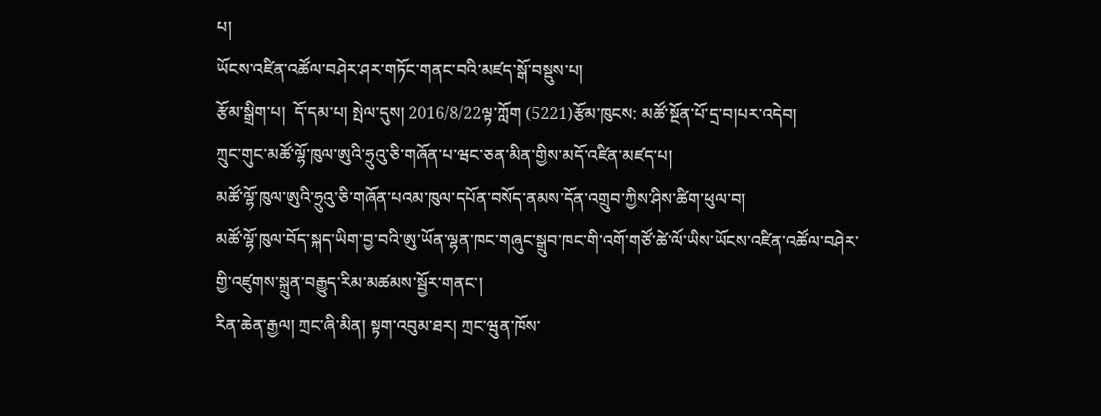པ།
ཡོངས་འཛིན་འཚོལ་བཤེར་ཤར་གཏོང་གནང་བའི་མཛད་སྒོ་བསྡུས་པ།
རྩོམ་སྒྲིག་པ།  དོ་དམ་པ། སྤེལ་དུས། 2016/8/22ལྟ་ཀློག (5221)རྩོམ་ཁུངས: མཚོ་སྔོན་པོ་དྲ་བ།པར་འདེབ།
ཀྲུང་གུང་མཚོ་ལྷོ་ཁུལ་ཨུའི་ཧྲུའུ་ཅི་གཞོན་པ་ཝང་ཅན་མིན་གྱིས་མདོ་འཛིན་མཛད་པ།
མཚོ་ལྷོ་ཁུལ་ཨུའི་ཧྲུའུ་ཅི་གཞོན་པའམ་ཁུལ་དཔོན་བསོད་ནམས་དོན་འགྲུབ་ཀྱིས་ཤིས་ཚིག་ཕུལ་བ།
མཚོ་ལྷོ་ཁུལ་བོད་སྐད་ཡིག་བྱ་བའི་ཨུ་ཡོན་ལྷན་ཁང་གཞུང་སྒྲུབ་ཁང་གི་འགོ་གཙོ་ཚེ་ལོ་ཡིས་ཡོངས་འཛིན་འཚོལ་བཤེར་གྱི་འཛུགས་སྐྲུན་བརྒྱུད་རིམ་མཚམས་སྦྱོར་གནང་།
རིན་ཆེན་རྒྱལ། ཀྲང་ཞི་མིན། སྟག་འབུམ་ཐར། ཀྲང་ཝུན་ཁོས་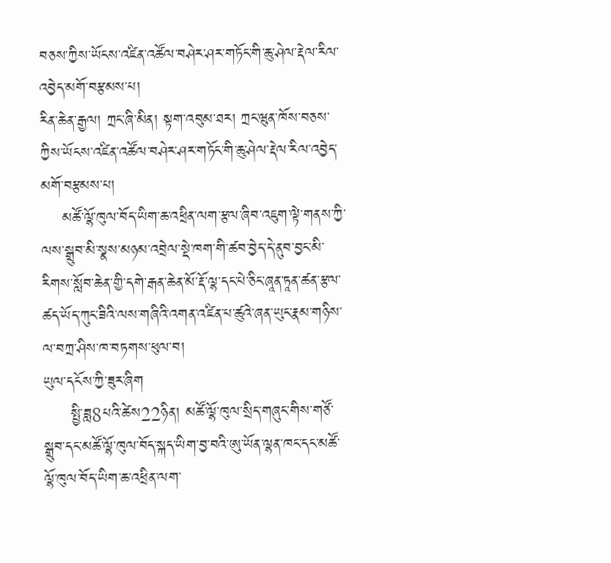བཅས་ཀྱིས་ཡོངས་འཛིན་འཚོལ་བཤེར་ཤར་གཏོང་གི་ཆུ་ཤེལ་རྡེལ་རིལ་འབྱེད་མགོ་བརྩམས་པ།
རིན་ཆེན་རྒྱལ། ཀྲང་ཞི་མིན། སྟག་འབུམ་ཐར། ཀྲང་ཝུན་ཁོས་བཅས་ཀྱིས་ཡོངས་འཛིན་འཚོལ་བཤེར་ཤར་གཏོང་གི་ཆུ་ཤེལ་རྡེལ་རིལ་འབྱེད་མགོ་བརྩམས་པ།
    མཚོ་ལྷོ་ཁུལ་བོད་ཡིག་ཆ་འཕྲིན་ལག་རྩལ་ཞིབ་འཇུག་ལྟེ་གནས་ཀྱི་ལས་སྒྲུབ་མི་སྣས་མཉམ་འབྲེལ་སྡེ་ཁག་གི་ཚབ་བྱེད་དེ་ནུབ་བྱང་མི་རིགས་སློབ་ཆེན་གྱི་དགེ་རྒན་ཆེན་མོ་རྡོ་ལྷ་དང་པེ་ཅིང་ཞཱན་ཏཱན་ཚན་རྩལ་ཚད་ཡོད་ཀུང་ཟིའི་ལས་གཞིའི་འགན་འཛིན་པ་ཚུའེ་ཞན་ཡུང་རྣམ་གཉིས་ལ་བཀྲ་ཤིས་ཁ་བཏགས་ཕུལ་བ།
ཡུལ་དངོས་ཀྱི་ཟུར་ཞིག
     སྤྱི་ཟླ8པའི་ཚེས22ཉིན། མཚོ་ལྷོ་ཁུལ་སྲིད་གཞུང་གིས་གཙོ་སྒྲུབ་དང་མཚོ་ལྷོ་ཁུལ་བོད་སྐད་ཡིག་བྱ་བའི་ཨུ་ཡོན་ལྷན་ཁང་དང་མཚོ་ལྷོ་ཁུལ་བོད་ཡིག་ཆ་འཕྲིན་ལག་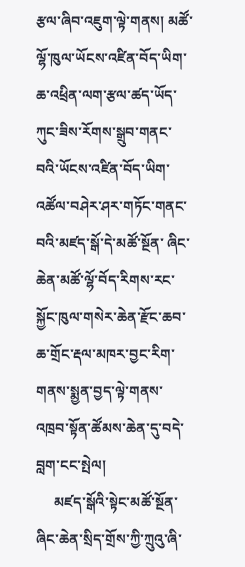རྩལ་ཞིབ་འཇུག་ལྟེ་གནས། མཚོ་ལྷོ་ཁུལ་ཡོངས་འཛིན་བོད་ཡིག་ཆ་འཕྲིན་ལག་རྩལ་ཚད་ཡོད་ཀུང་ཟིས་རོགས་སྒྲུབ་གནང་བའི་ཡོངས་འཛིན་བོད་ཡིག་འཚོལ་བཤེར་ཤར་གཏོང་གནང་བའི་མཛད་སྒོ་དེ་མཚོ་སྔོན་ ཞིང་ཆེན་མཚོ་ལྷོ་བོད་རིགས་རང་སྐྱོང་ཁུལ་གསེར་ཆེན་རྫོང་ཆབ་ཆ་གྲོང་རྡལ་མཁར་བྱང་རིག་གནས་སྨྱན་བྱད་ལྟེ་གནས་འཁྲབ་སྟོན་ཚོམས་ཆེན་དུ་བདེ་བླག་ངང་སྤེལ།
     མཛད་སྒོའི་སྟེང་མཚོ་སྔོན་ཞིང་ཆེན་སྲིད་གྲོས་ཀྱི་ཀྲུའུ་ཞི་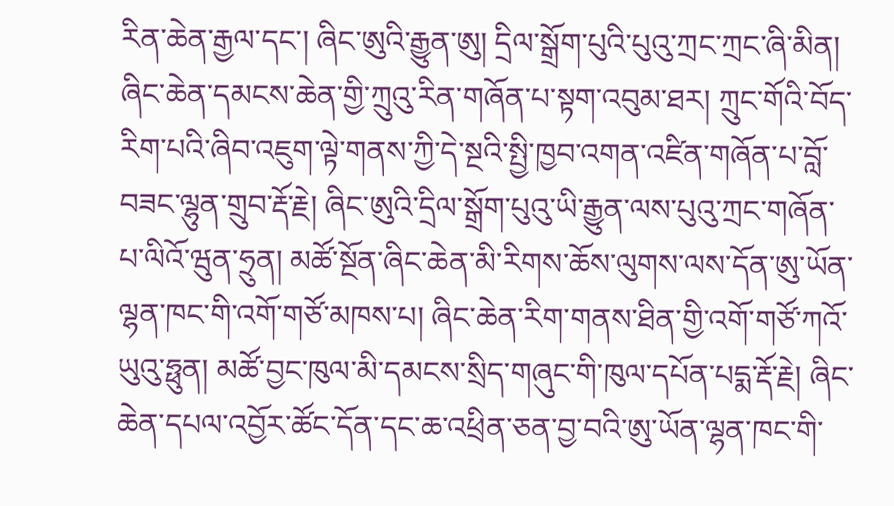རིན་ཆེན་རྒྱལ་དང་། ཞིང་ཨུའི་རྒྱུན་ཨུ། དྲིལ་སྒྲོག་པུའི་པུའུ་ཀྲང་ཀྲང་ཞི་མིན། ཞིང་ཆེན་དམངས་ཆེན་གྱི་ཀྲུའུ་རིན་གཞོན་པ་སྟག་འབུམ་ཐར། ཀྲུང་གོའི་བོད་རིག་པའི་ཞིབ་འཇུག་ལྟེ་གནས་ཀྱི་དེ་སྔའི་སྤྱི་ཁྱབ་འགན་འཛིན་གཞོན་པ་བློ་བཟང་ལྷུན་གྲུབ་རྡོ་རྗེ། ཞིང་ཨུའི་དྲིལ་སྒྲོག་པུའུ་ཡི་རྒྱུན་ལས་པུའུ་ཀྲང་གཞོན་པ་ལིའོ་ཝུན་ཧྲུན། མཚོ་སྔོན་ཞིང་ཆེན་མི་རིགས་ཆོས་ལུགས་ལས་དོན་ཨུ་ཡོན་ལྷན་ཁང་གི་འགོ་གཙོ་མཁས་པ། ཞིང་ཆེན་རིག་གནས་ཐིན་གྱི་འགོ་གཙོ་ཀའོ་ཡུའུ་ཧྥུན། མཚོ་བྱང་ཁུལ་མི་དམངས་སྲིད་གཞུང་གི་ཁུལ་དཔོན་པདྨ་རྡོ་རྗེ། ཞིང་ཆེན་དཔལ་འབྱོར་ཚོང་དོན་དང་ཆ་འཕྲིན་ཅན་བྱ་བའི་ཨུ་ཡོན་ལྷན་ཁང་གི་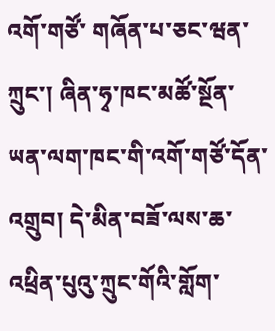འགོ་གཙོ་ གཞོན་པ་ཅང་ཝན་ཀྲུང་། ཞིན་ཧྭ་ཁང་མཚོ་སྔོན་ཡན་ལག་ཁང་གི་འགོ་གཙོ་དོན་འགྲུབ། དེ་མིན་བཟོ་ལས་ཆ་འཕྲིན་པུའུ་ཀྲུང་གོའི་གློག་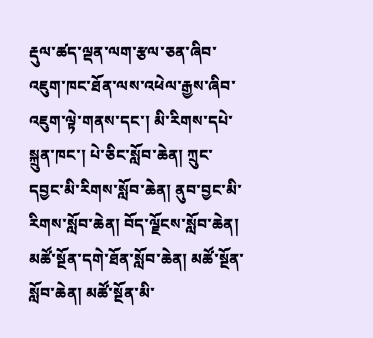རྡུལ་ཚད་ལྡན་ལག་རྩལ་ཅན་ཞིབ་ འཇུག་ཁང་ཐོན་ལས་འཕེལ་རྒྱས་ཞིབ་འཇུག་ལྟེ་གནས་དང་། མི་རིགས་དཔེ་སྐྲུན་ཁང་། པེ་ཅིང་སློབ་ཆེན། ཀྲུང་དབྱང་མི་རིགས་སློབ་ཆེན། ནུབ་བྱང་མི་རིགས་སློབ་ཆེན། བོད་ལྗོངས་སློབ་ཆེན། མཚོ་སྔོན་དགེ་ཐོན་སློབ་ཆེན། མཚོ་སྔོན་སློབ་ཆེན། མཚོ་སྔོན་མི་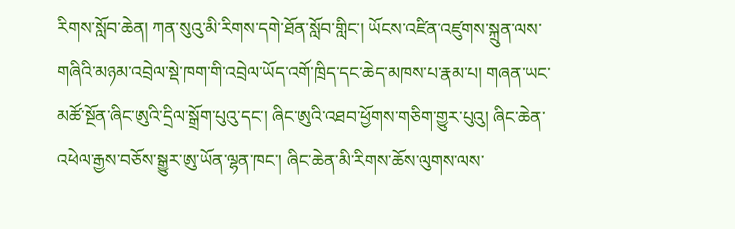རིགས་སློབ་ཆེན། ཀན་སུའུ་མི་རིགས་དགེ་ཐོན་སློབ་གླིང་། ཡོངས་འཛིན་འཛུགས་སྐྲུན་ལས་གཞིའི་མཉམ་འབྲེལ་སྡེ་ཁག་གི་འབྲེལ་ཡོད་འགོ་ཁྲིད་དང་ཆེད་མཁས་པ་རྣམ་པ། གཞན་ཡང་མཚོ་སྔོན་ཞིང་ཨུའི་དྲིལ་སྒྲོག་པུའུ་དང་། ཞིང་ཨུའི་འཐབ་ཕྱོགས་གཅིག་གྱུར་པུའུ། ཞིང་ཆེན་འཕེལ་རྒྱས་བཅོས་སྒྱུར་ཨུ་ཡོན་ལྷན་ཁང་། ཞིང་ཆེན་མི་རིགས་ཆོས་ལུགས་ལས་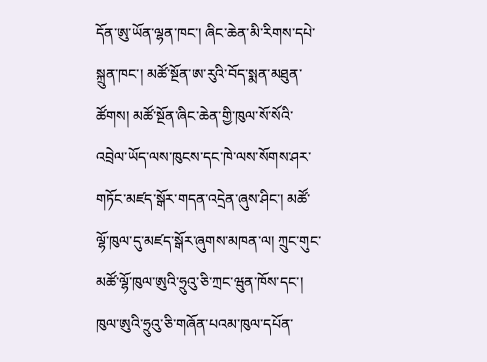དོན་ཨུ་ཡོན་ལྷན་ཁང་། ཞིང་ཆེན་མི་རིགས་དཔེ་སྐྲུན་ཁང་། མཚོ་སྔོན་ཨ་རུའི་བོད་སྨན་མཐུན་ཚོགས། མཚོ་སྔོན་ཞིང་ཆེན་གྱི་ཁུལ་སོ་སོའི་འབྲེལ་ཡོད་ལས་ཁུངས་དང་ཁེ་ལས་སོགས་ཤར་ གཏོང་མཛད་སྒོར་གདན་འདྲེན་ཞུས་ཤིང་། མཚོ་ལྷོ་ཁུལ་དུ་མཛད་སྒོར་ཞུགས་མཁན་ལ། ཀྲུང་གུང་མཚོ་ལྷོ་ཁུལ་ཨུའི་ཧྲུའུ་ཅི་ཀྲང་ཝུན་ཁོས་དང་། ཁུལ་ཨུའི་ཧྲུའུ་ཅི་གཞོན་པའམ་ཁུལ་དཔོན་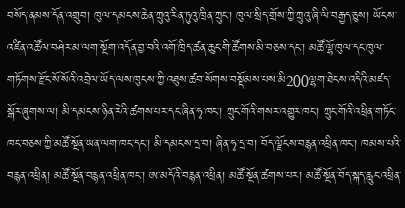བསོད་ནམས་དོན་འགྲུབ། ཁུལ་དམངས་ཆེན་ཀྲུའུ་རིན་ཏུའུ་ཁྲིན་ཀྲུང་། ཁུལ་སྲིད་གྲོས་ཀྱི་ཀྲུའུ་ཞི་ལི་བརྒྱད་ཅུས། ཡོངས་འཛིན་འཚོལ་བཤེར་མ་ལག་སྔོག་འདོན་བྱ་བའི་འགོ་ཁྲིད་ཚན་ཆུང་གི་ཚོགས་མི་བཅས་དང་། མཚོ་ལྷོ་ཁུལ་དང་ཁུལ་གཏོགས་རྫོང་སོ་སོའི་འབྲེལ་ཡོད་ལས་ཁུངས་ཀྱི་འཐུས་ཚབ་སོགས་བསྡོམས་པས་མི200ལྷག་ཐེངས་འདིའི་མཛད་སྒོར་ཞུགས་ལ། མི་དམངས་ཉིན་རེའི་ཚགས་པར་དང་ཞིན་ཧྭ་ཁང་། ཀྲུང་གོའི་གསར་འགྱུར་ཁང་། ཀྲུང་གོའི་འཕྲིན་གཏོང་ཁང་བཅས་ཀྱི་མཚོ་སྔོན་ཡན་ལག་ཁང་དང་། མི་དམངས་དྲ་བ། ཞིན་ཧྭ་དྲ་བ། བོད་ལྗོངས་བརྙན་འཕྲིན་ཁང་། ཁམས་པའི་བརྙན་འཕྲིན། མཚོ་སྔོན་བརྙན་འཕྲིན་ཁང་། ཨ་མདོའི་བརྙན་འཕྲིན། མཚོ་སྔོན་ཚགས་པར། མཚོ་སྔོན་བོད་སྐད་རླུང་འཕྲིན་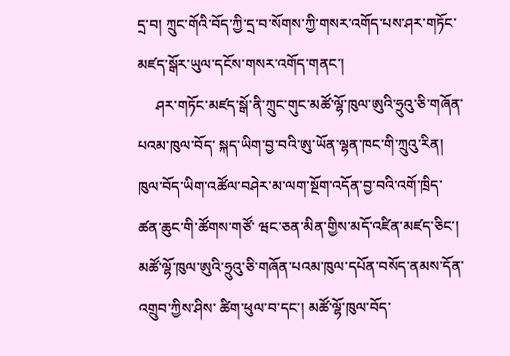དྲ་བ། ཀྲུང་གོའི་བོད་ཀྱི་དྲ་བ་སོགས་ཀྱི་གསར་འགོད་པས་ཤར་གཏོང་མཛད་སྒོར་ཡུལ་དངོས་གསར་འགོད་གནང་།
     ཤར་གཏོང་མཛད་སྒོ་ནི་ཀྲུང་གུང་མཚོ་ལྷོ་ཁུལ་ཨུའི་ཧྲུའུ་ཅི་གཞོན་པའམ་ཁུལ་བོད་ སྐད་ཡིག་བྱ་བའི་ཨུ་ཡོན་ལྷན་ཁང་གི་ཀྲུའུ་རིན། ཁུལ་བོད་ཡིག་འཚོལ་བཤེར་མ་ལག་སྔོག་འདོན་བྱ་བའི་འགོ་ཁྲིད་ཚན་ཆུང་གི་ཚོགས་གཙོ་ ཝང་ཅན་མིན་གྱིས་མདོ་འཛིན་མཛད་ཅིང་། མཚོ་ལྷོ་ཁུལ་ཨུའི་ཧྲུའུ་ཅི་གཞོན་པའམ་ཁུལ་དཔོན་བསོད་ནམས་དོན་འགྲུབ་ཀྱིས་ཤིས་ ཚིག་ཕུལ་བ་དང་། མཚོ་ལྷོ་ཁུལ་བོད་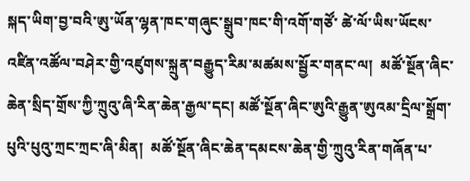སྐད་ཡིག་བྱ་བའི་ཨུ་ཡོན་ལྷན་ཁང་གཞུང་སྒྲུབ་ཁང་གི་འགོ་གཙོ་ ཚེ་ལོ་ཡིས་ཡོངས་འཛིན་འཚོལ་བཤེར་གྱི་འཛུགས་སྐྲུན་བརྒྱུད་རིམ་མཚམས་སྦྱོར་གནང་ལ།  མཚོ་སྔོན་ཞིང་ཆེན་སྲིད་གྲོས་ཀྱི་ཀྲུའུ་ཞི་རིན་ཆེན་རྒྱལ་དང། མཚོ་སྔོན་ཞིང་ཨུའི་རྒྱུན་ཨུའམ་དྲིལ་སྒྲོག་པུའི་པུའུ་ཀྲང་ཀྲང་ཞི་མིན།  མཚོ་སྔོན་ཞིང་ཆེན་དམངས་ཆེན་གྱི་ཀྲུའུ་རིན་གཞོན་པ་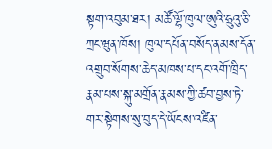སྟག་འབུམ་ཐར། མཚོ་ལྷོ་ཁུལ་ཨུའི་ཧྲུའུ་ཅི་ཀྲང་ཝུན་ཁོས། ཁུལ་དཔོན་བསོད་ནམས་དོན་འགྲུབ་སོགས་ཆེད་མཁས་པ་དང་འགོ་ཁྲིད་རྣམ་པས་སྐུ་མགྲོན་རྣམས་ཀྱི་ཚབ་བྱས་ཏེ་གར་སྟེགས་སུ་བུད་དེ་ཡོངས་འཛིན་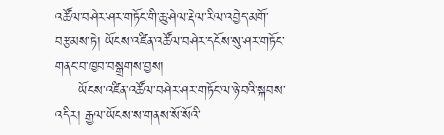འཚོལ་བཤེར་ཤར་གཏོང་གི་ཆུ་ཤེལ་རྡེལ་རིལ་འབྱེད་མགོ་བརྩམས་ཏེ། ཡོངས་འཛིན་འཚོལ་བཤེར་དངོས་སུ་ཤར་གཏོང་གནང་བ་ཁྱབ་བསྒྲགས་བྱས།
     ཡོངས་འཛིན་འཚོལ་བཤེར་ཤར་གཏོང་ལ་ཉེ་བའི་སྐབས་འདིར། རྒྱལ་ཡོངས་ས་གནས་སོ་སོའི་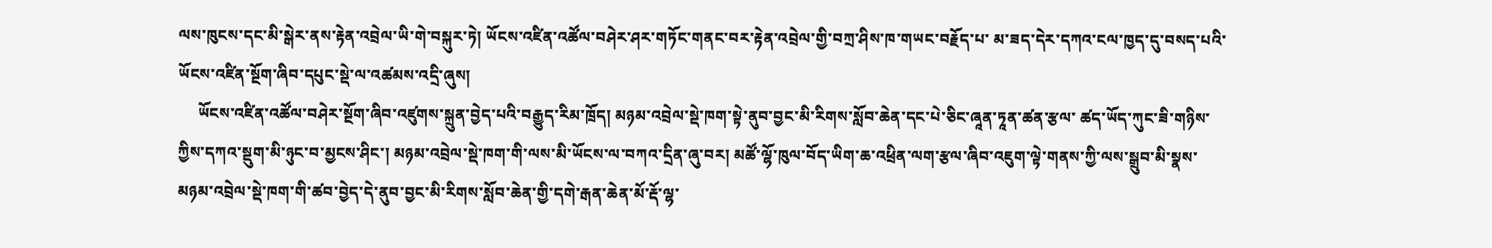ལས་ཁུངས་དང་མི་སྒེར་ནས་རྟེན་འབྲེལ་ཡི་གེ་བསྐུར་ཏེ། ཡོངས་འཛིན་འཚོལ་བཤེར་ཤར་གཏོང་གནང་བར་རྟེན་འབྲེལ་གྱི་བཀྲ་ཤིས་ཁ་གཡང་བརྗོད་པ་ མ་ཟད་དེར་དཀའ་ངལ་ཁྱད་དུ་བསད་པའི་ཡོངས་འཛིན་སྔོག་ཞིབ་དཔུང་སྡེ་ལ་འཚམས་འདྲི་ཞུས།
     ཡོངས་འཛིན་འཚོལ་བཤེར་སྔོག་ཞིབ་འཛུགས་སྐྲུན་བྱེད་པའི་བརྒྱུད་རིམ་ཁྲོད། མཉམ་འབྲེལ་སྡེ་ཁག་སྟེ་ནུབ་བྱང་མི་རིགས་སློབ་ཆེན་དང་པེ་ཅིང་ཞཱན་ཏཱན་ཚན་རྩལ་ ཚད་ཡོད་ཀུང་ཟི་གཉིས་ཀྱིས་དཀའ་སྡུག་མི་ཉུང་བ་མྱངས་ཤིང་། མཉམ་འབྲེལ་སྡེ་ཁག་གི་ལས་མི་ཡོངས་ལ་བཀའ་དྲིན་ཞུ་བར། མཚོ་ལྷོ་ཁུལ་བོད་ཡིག་ཆ་འཕྲིན་ལག་རྩལ་ཞིབ་འཇུག་ལྟེ་གནས་ཀྱི་ལས་སྒྲུབ་མི་སྣས་མཉམ་འབྲེལ་སྡེ་ཁག་གི་ཚབ་བྱེད་དེ་ནུབ་བྱང་མི་རིགས་སློབ་ཆེན་གྱི་དགེ་རྒན་ཆེན་མོ་རྡོ་ལྷ་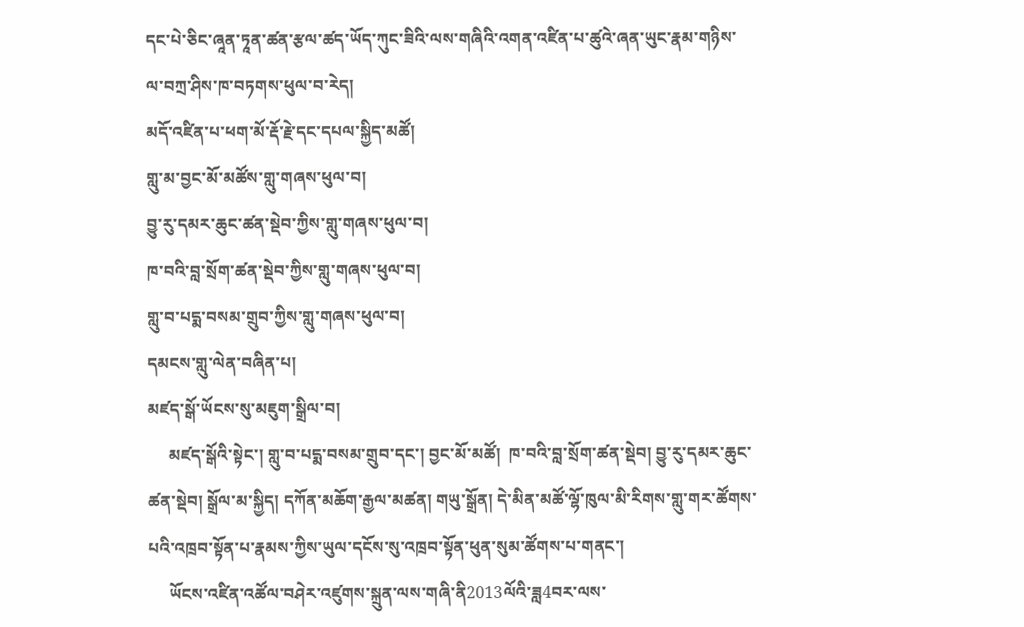དང་པེ་ཅིང་ཞཱན་ཏཱན་ཚན་རྩལ་ཚད་ཡོད་ཀུང་ཟིའི་ལས་གཞིའི་འགན་འཛིན་པ་ཚུའེ་ཞན་ཡུང་རྣམ་གཉིས་ལ་བཀྲ་ཤིས་ཁ་བཏགས་ཕུལ་བ་རེད།
མདོ་འཛིན་པ་ཕག་མོ་རྡོ་རྗེ་དང་དཔལ་སྐྱིད་མཚོ།
གླུ་མ་བྱང་མོ་མཚོས་གླུ་གཞས་ཕུལ་བ།
བྱུ་རུ་དམར་ཆུང་ཚན་སྡེབ་ཀྱིས་གླུ་གཞས་ཕུལ་བ།
ཁ་བའི་བླ་སྲོག་ཚན་སྡེབ་ཀྱིས་གླུ་གཞས་ཕུལ་བ།
གླུ་བ་པདྨ་བསམ་གྲུབ་ཀྱིས་གླུ་གཞས་ཕུལ་བ།
དམངས་གླུ་ལེན་བཞིན་པ།
མཛད་སྒོ་ཡོངས་སུ་མཇུག་སྒྲིལ་བ།
     མཛད་སྒོའི་སྟེང་། གླུ་བ་པདྨ་བསམ་གྲུབ་དང་། བྱང་མོ་མཚོ།  ཁ་བའི་བླ་སྲོག་ཚན་སྡེབ། བྱུ་རུ་དམར་ཆུང་ཚན་སྡེབ། སྒྲོལ་མ་སྐྱིད། དཀོན་མཆོག་རྒྱལ་མཚན། གཡུ་སྒྲོན། དེ་མིན་མཚོ་ལྷོ་ཁུལ་མི་རིགས་གླུ་གར་ཚོགས་པའི་འཁྲབ་སྟོན་པ་རྣམས་ཀྱིས་ཡུལ་དངོས་སུ་འཁྲབ་སྟོན་ཕུན་སུམ་ཚོགས་པ་གནང་།
     ཡོངས་འཛིན་འཚོལ་བཤེར་འཛུགས་སྐྲུན་ལས་གཞི་ནི2013ལོའི་ཟླ4བར་ལས་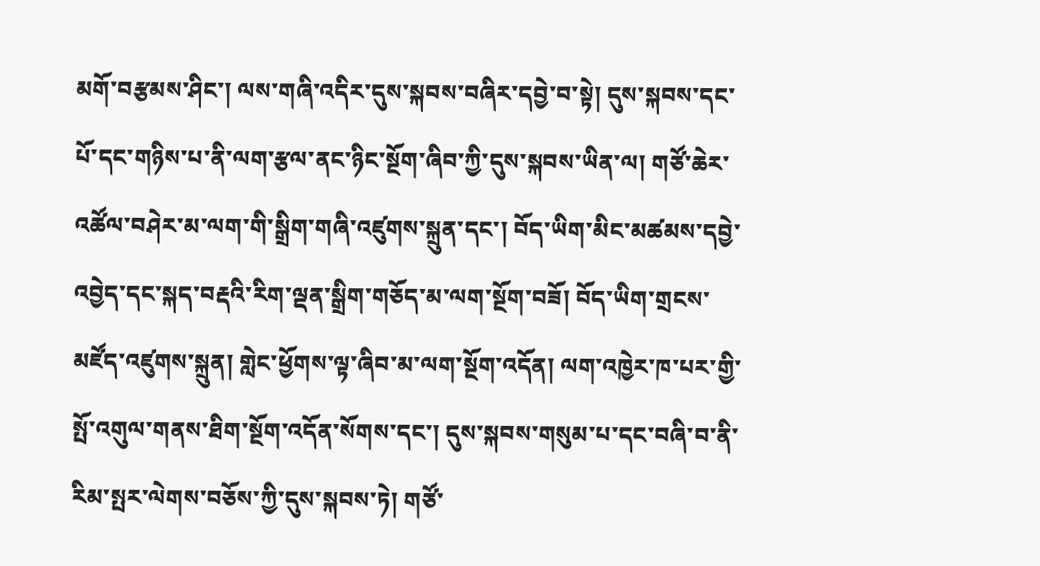མགོ་བརྩམས་ཤིང་། ལས་གཞི་འདིར་དུས་སྐབས་བཞིར་དབྱེ་བ་སྟེ། དུས་སྐབས་དང་པོ་དང་གཉིས་པ་ནི་ལག་རྩལ་ནང་ཉིང་སྔོག་ཞིབ་ཀྱི་དུས་སྐབས་ཡིན་ལ། གཙོ་ཆེར་འཚོལ་བཤེར་མ་ལག་གི་སྒྲིག་གཞི་འཛུགས་སྐྲུན་དང་། བོད་ཡིག་མིང་མཚམས་དབྱེ་འབྱེད་དང་སྐད་བརྡའི་རིག་ལྡན་སྒྲིག་གཅོད་མ་ལག་སྔོག་བཟོ། བོད་ཡིག་གྲངས་མཛོད་འཛུགས་སྐྲུན། གླེང་ཕྱོགས་ལྟ་ཞིབ་མ་ལག་སྔོག་འདོན། ལག་འཁྱེར་ཁ་པར་གྱི་སྤོ་འགུལ་གནས་ཐིག་སྔོག་འདོན་སོགས་དང་། དུས་སྐབས་གསུམ་པ་དང་བཞི་བ་ནི་རིམ་སྤར་ལེགས་བཅོས་ཀྱི་དུས་སྐབས་ཏེ། གཙོ་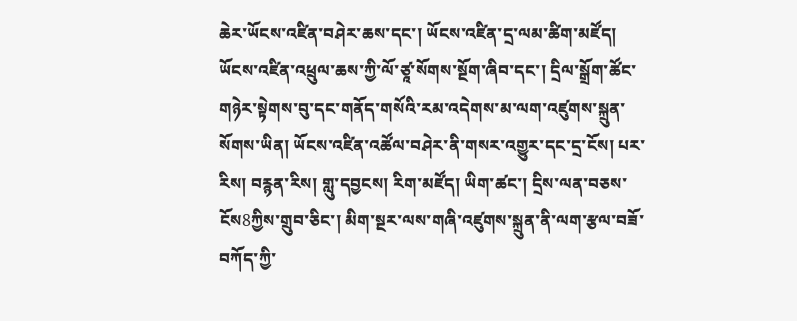ཆེར་ཡོངས་འཛིན་བཤེར་ཆས་དང་། ཡོངས་འཛིན་དྲ་ལམ་ཚིག་མཛོད། ཡོངས་འཛིན་འཕྲུལ་ཆས་ཀྱི་ལོ་ཙཱ་སོགས་སྔོག་ཞིབ་དང་། དྲིལ་སྒྲོག་ཚོང་གཉེར་སྟེགས་བུ་དང་གནོད་གསོའི་རམ་འདེགས་མ་ལག་འཛུགས་སྐྲུན་སོགས་ཡིན། ཡོངས་འཛིན་འཚོལ་བཤེར་ནི་གསར་འགྱུར་དང་དྲ་ངོས། པར་རིས། བརྙན་རིས། གླུ་དབྱངས། རིག་མཛོད། ཡིག་ཚང་། དྲིས་ལན་བཅས་ངོས8ཀྱིས་གྲུབ་ཅིང་། མིག་སྔར་ལས་གཞི་འཛུགས་སྐྲུན་ནི་ལག་རྩལ་བཟོ་བཀོད་ཀྱི་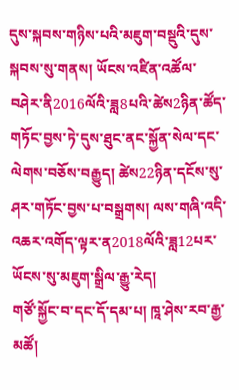དུས་སྐབས་གཉིས་པའི་མཇུག་བསྡུའི་དུས་སྐབས་སུ་གནས། ཡོངས་འཛིན་འཚོལ་བཤེར་ནི2016ལོའི་ཟླ8པའི་ཚེས2ཉིན་ཚོད་གཏོང་བྱས་ཏེ་དུས་ཐུང་ནང་སྐྱོན་སེལ་དང་ལེགས་བཅོས་བརྒྱུད། ཚེས22ཉིན་དངོས་སུ་ཤར་གཏོང་བྱས་པ་བསྒྲགས། ལས་གཞི་འདི་འཆར་འགོད་ལྟར་ན2018ལོའི་ཟླ12པར་ཡོངས་སུ་མཇུག་སྒྲིལ་རྒྱུ་རེད།
གཙོ་སྐྱོང་བ་དང་དོ་དམ་པ། ཁཱ་ཤེས་རབ་རྒྱ་མཚོ།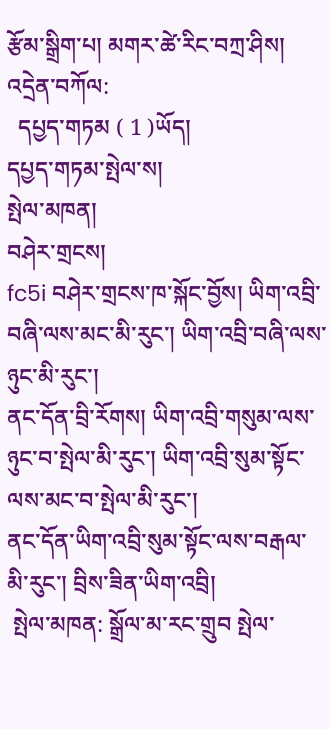རྩོམ་སྒྲིག་པ། མགར་ཚེ་རིང་བཀྲ་ཤིས།
འདྲེན་བཀོལ:
  དཔྱད་གཏམ ( 1 )ཡོད།
དཔྱད་གཏམ་སྤེལ་ས།
སྤེལ་མཁན།
བཤེར་གྲངས།
fc5i བཤེར་གྲངས་ཁ་སྐོང་བྱོས། ཡིག་འབྲི་བཞི་ལས་མང་མི་རུང་། ཡིག་འབྲི་བཞི་ལས་ཉུང་མི་རུང་།
ནང་དོན་བྲི་རོགས། ཡིག་འབྲི་གསུམ་ལས་ཉུང་བ་སྤེལ་མི་རུང་། ཡིག་འབྲི་སུམ་སྟོང་ལས་མང་བ་སྤེལ་མི་རུང་།
ནང་དོན་ཡིག་འབྲི་སུམ་སྟོང་ལས་བརྒལ་མི་རུང་། བྲིས་ཟིན་ཡིག་འབྲི།
 སྤེལ་མཁན: སྒྲོལ་མ་རང་གྲུབ སྤེལ་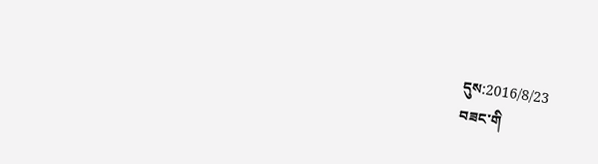དུས:2016/8/23
བཟང་གི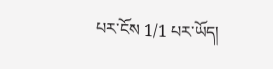པར་ངོས 1/1 པར་ཡོད།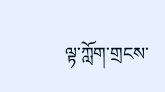ལྟ་ཀློག་གྲངས་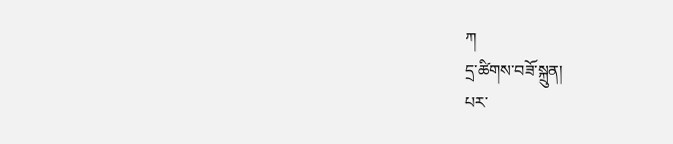ཀ
དྲ་ཚིགས་བཟོ་སྐྲུན།
པར་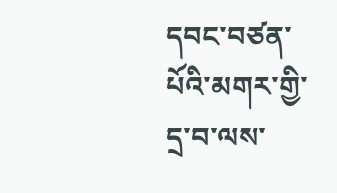དབང་བཙན་པོའི་མགར་གྱི་དྲ་བ་ལས་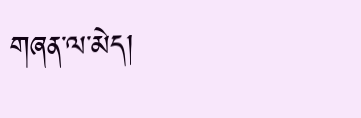གཞན་ལ་མེད།